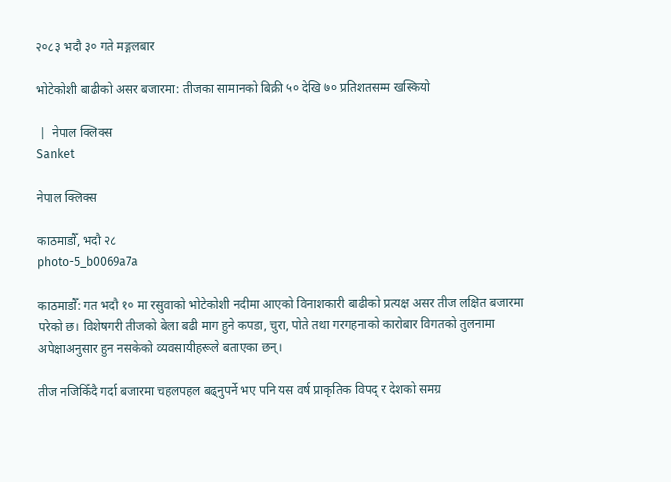२०८३ भदौ ३० गते मङ्गलबार

भोटेकोशी बाढीको असर बजारमा: तीजका सामानको बिक्री ५० देखि ७० प्रतिशतसम्म खस्कियो

 |  नेपाल क्लिक्स
Sanket

नेपाल क्लिक्स

काठमाडौँ, भदौ २८
photo-5_b0069a7a

काठमाडौँ: गत भदौ १० मा रसुवाको भोटेकोशी नदीमा आएको विनाशकारी बाढीको प्रत्यक्ष असर तीज लक्षित बजारमा परेको छ। विशेषगरी तीजको बेला बढी माग हुने कपडा, चुरा, पोते तथा गरगहनाको कारोबार विगतको तुलनामा अपेक्षाअनुसार हुन नसकेको व्यवसायीहरूले बताएका छन्।

तीज नजिकिँदै गर्दा बजारमा चहलपहल बढ्नुपर्ने भए पनि यस वर्ष प्राकृतिक विपद् र देशको समग्र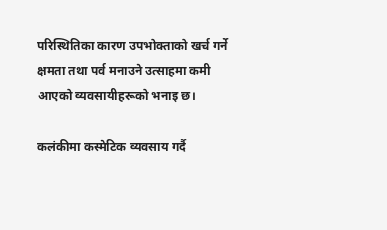परिस्थितिका कारण उपभोक्ताको खर्च गर्ने क्षमता तथा पर्व मनाउने उत्साहमा कमी आएको व्यवसायीहरूको भनाइ छ।

कलंकीमा कस्मेटिक व्यवसाय गर्दै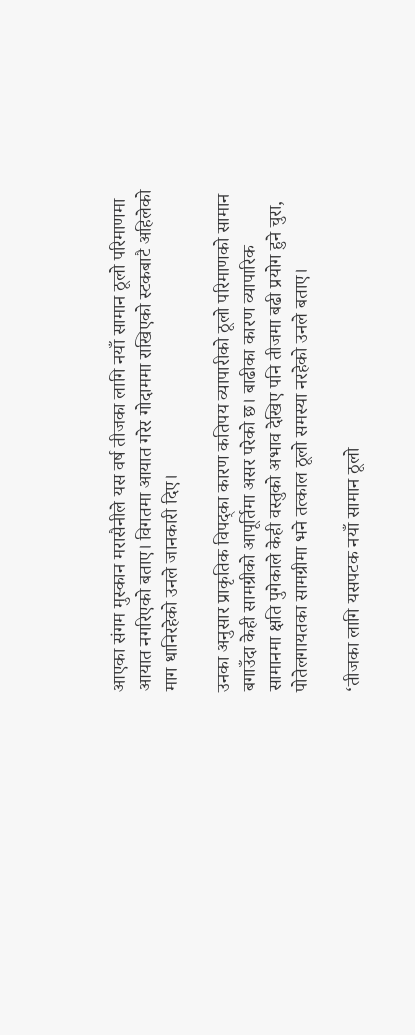आएका संगम मुस्कान मरासैनीले यस वर्ष तीजका लागि नयाँ सामान ठूलो परिमाणमा आयात नगरिएको बताए। विगतमा आयात गरेर गोदाममा राखिएको स्टकबाटै अहिलेको माग धानिरहेको उनले जानकारी दिए।

उनका अनुसार प्राकृतिक विपद्का कारण कतिपय व्यापारीको ठूलो परिमाणको सामान बगाउँदा केही सामग्रीको आपूर्तिमा असर परेको छ। बाढीका कारण व्यापारिक सामानमा क्षति पुगेकाले केही वस्तुको अभाव देखिए पनि तीजमा बढी प्रयोग हुने चुरा, पोतेलगायतका सामग्रीमा भने तत्काल ठूलो समस्या नरहेको उनले बताए।

‘तीजका लागि यसपटक नयाँ सामान ठूलो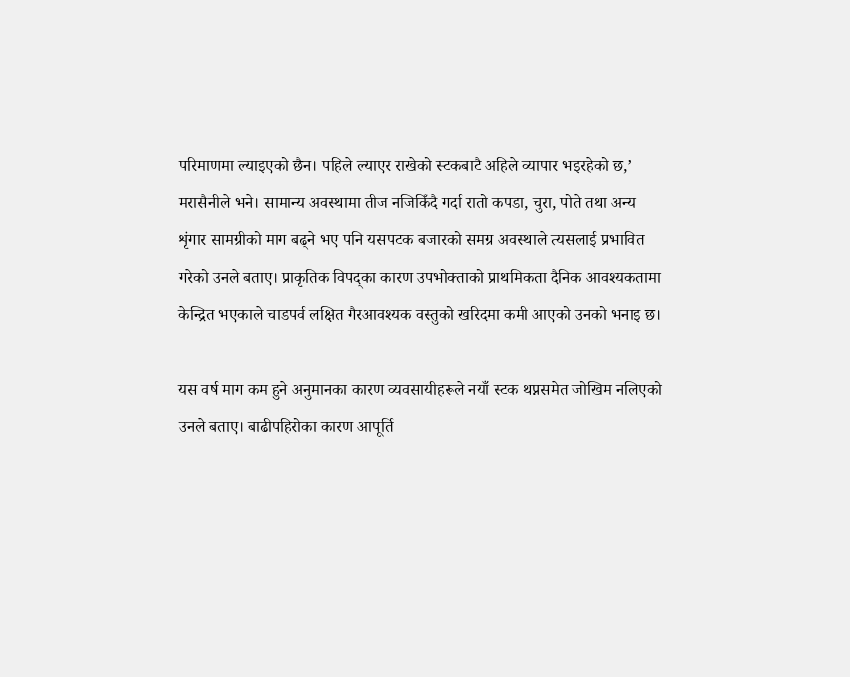परिमाणमा ल्याइएको छैन। पहिले ल्याएर राखेको स्टकबाटै अहिले व्यापार भइरहेको छ,’ मरासैनीले भने। सामान्य अवस्थामा तीज नजिकिँदै गर्दा रातो कपडा, चुरा, पोते तथा अन्य शृंगार सामग्रीको माग बढ्ने भए पनि यसपटक बजारको समग्र अवस्थाले त्यसलाई प्रभावित गरेको उनले बताए। प्राकृतिक विपद्का कारण उपभोक्ताको प्राथमिकता दैनिक आवश्यकतामा केन्द्रित भएकाले चाडपर्व लक्षित गैरआवश्यक वस्तुको खरिदमा कमी आएको उनको भनाइ छ।

यस वर्ष माग कम हुने अनुमानका कारण व्यवसायीहरूले नयाँ स्टक थप्नसमेत जोखिम नलिएको उनले बताए। बाढीपहिरोका कारण आपूर्ति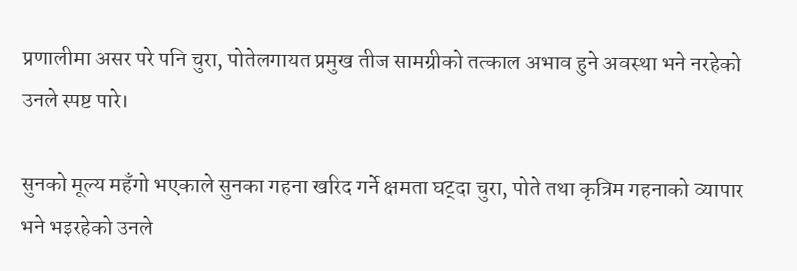प्रणालीमा असर परे पनि चुरा, पोतेलगायत प्रमुख तीज सामग्रीको तत्काल अभाव हुने अवस्था भने नरहेको उनले स्पष्ट पारे।

सुनको मूल्य महँगो भएकाले सुनका गहना खरिद गर्ने क्षमता घट्दा चुरा, पोते तथा कृत्रिम गहनाको व्यापार भने भइरहेको उनले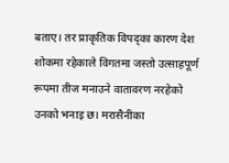बताए। तर प्राकृतिक विपद्का कारण देश शोकमा रहेकाले विगतमा जस्तो उत्साहपूर्ण रूपमा तीज मनाउने वातावरण नरहेको उनको भनाइ छ। मरासैनीका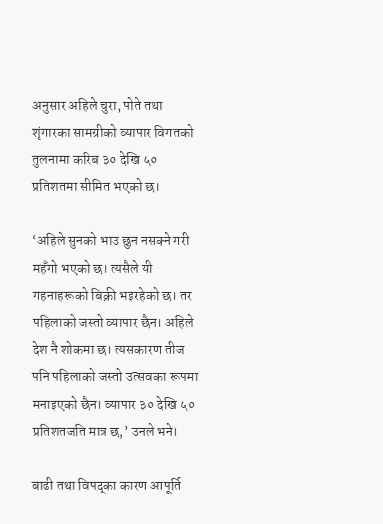अनुसार अहिले चुरा, पोते तथा शृंगारका सामग्रीको व्यापार विगतको तुलनामा करिब ३० देखि ५० प्रतिशतमा सीमित भएको छ।

‘अहिले सुनको भाउ छुन नसक्ने गरी महँगो भएको छ। त्यसैले यी गहनाहरूको बिक्री भइरहेको छ। तर पहिलाको जस्तो व्यापार छैन। अहिले देश नै शोकमा छ। त्यसकारण तीज पनि पहिलाको जस्तो उत्सवका रूपमा मनाइएको छैन। व्यापार ३० देखि ५० प्रतिशतजति मात्र छ,’ उनले भने।

बाढी तथा विपद्का कारण आपूर्ति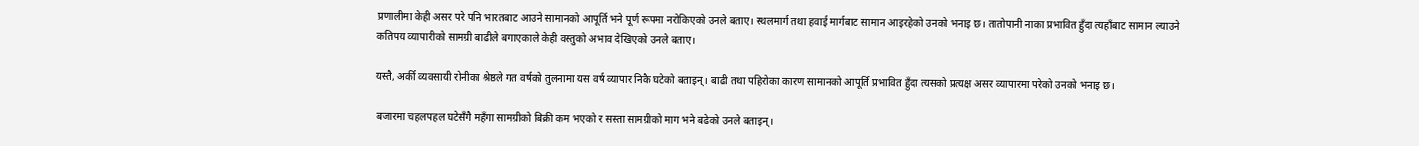प्रणालीमा केही असर परे पनि भारतबाट आउने सामानको आपूर्ति भने पूर्ण रूपमा नरोकिएको उनले बताए। स्थलमार्ग तथा हवाई मार्गबाट सामान आइरहेको उनको भनाइ छ। तातोपानी नाका प्रभावित हुँदा त्यहाँबाट सामान ल्याउने कतिपय व्यापारीको सामग्री बाढीले बगाएकाले केही वस्तुको अभाव देखिएको उनले बताए।

यस्तै, अर्की व्यवसायी रोनीका श्रेष्ठले गत वर्षको तुलनामा यस वर्ष व्यापार निकै घटेको बताइन्। बाढी तथा पहिरोका कारण सामानको आपूर्ति प्रभावित हुँदा त्यसको प्रत्यक्ष असर व्यापारमा परेको उनको भनाइ छ।

बजारमा चहलपहल घटेसँगै महँगा सामग्रीको बिक्री कम भएको र सस्ता सामग्रीको माग भने बढेको उनले बताइन्।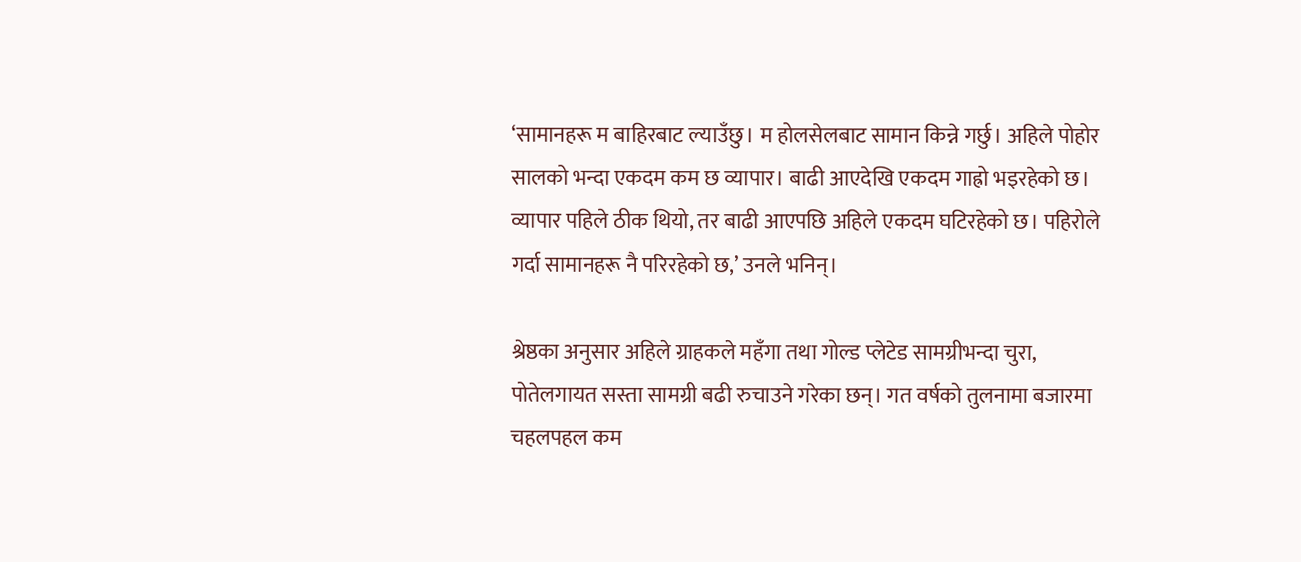‘सामानहरू म बाहिरबाट ल्याउँछु। म होलसेलबाट सामान किन्ने गर्छु। अहिले पोहोर सालको भन्दा एकदम कम छ व्यापार। बाढी आएदेखि एकदम गाह्रो भइरहेको छ। व्यापार पहिले ठीक थियो, तर बाढी आएपछि अहिले एकदम घटिरहेको छ। पहिरोले गर्दा सामानहरू नै परिरहेको छ,’ उनले भनिन्।

श्रेष्ठका अनुसार अहिले ग्राहकले महँगा तथा गोल्ड प्लेटेड सामग्रीभन्दा चुरा, पोतेलगायत सस्ता सामग्री बढी रुचाउने गरेका छन्। गत वर्षको तुलनामा बजारमा चहलपहल कम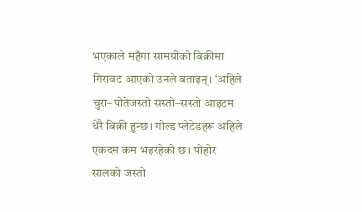भएकाले महँगा सामग्रीको बिक्रीमा गिरावट आएको उनले बताइन्। ‘अहिले चुरा–पोतेजस्तो सस्तो–सस्तो आइटम धेरै बिक्री हुन्छ। गोल्ड प्लेटेडहरू अहिले एकदम कम भइरहेको छ। पोहोर सालको जस्तो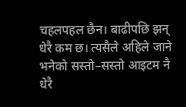चहलपहल छैन। बाढीपछि झन् धेरै कम छ। त्यसैले अहिले जाने भनेको सस्तो–सस्तो आइटम नै धेरै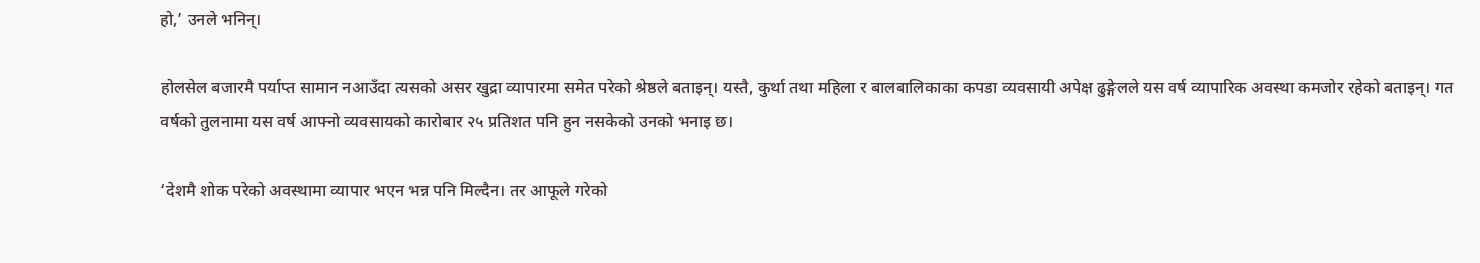हो,’ उनले भनिन्।

होलसेल बजारमै पर्याप्त सामान नआउँदा त्यसको असर खुद्रा व्यापारमा समेत परेको श्रेष्ठले बताइन्। यस्तै, कुर्था तथा महिला र बालबालिकाका कपडा व्यवसायी अपेक्ष ढुङ्गेलले यस वर्ष व्यापारिक अवस्था कमजोर रहेको बताइन्। गत वर्षको तुलनामा यस वर्ष आफ्नो व्यवसायको कारोबार २५ प्रतिशत पनि हुन नसकेको उनको भनाइ छ।

‘देशमै शोक परेको अवस्थामा व्यापार भएन भन्न पनि मिल्दैन। तर आफूले गरेको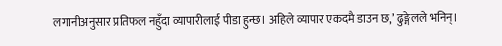लगानीअनुसार प्रतिफल नहुँदा व्यापारीलाई पीडा हुन्छ। अहिले व्यापार एकदमै डाउन छ,’ ढुङ्गेलले भनिन्।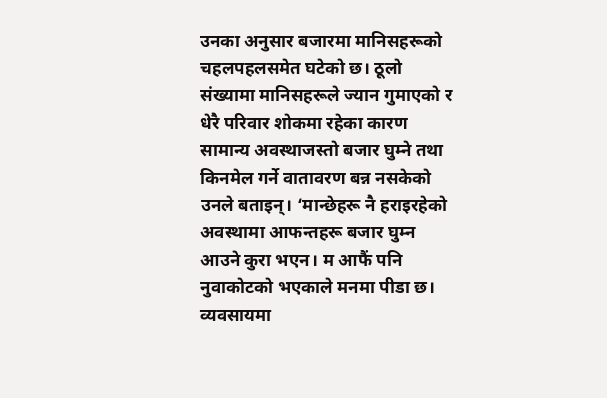उनका अनुसार बजारमा मानिसहरूको चहलपहलसमेत घटेको छ। ठूलो संख्यामा मानिसहरूले ज्यान गुमाएको र धेरै परिवार शोकमा रहेका कारण सामान्य अवस्थाजस्तो बजार घुम्ने तथा किनमेल गर्ने वातावरण बन्न नसकेको उनले बताइन्। ‘मान्छेहरू नै हराइरहेको अवस्थामा आफन्तहरू बजार घुम्न आउने कुरा भएन। म आफैं पनि नुवाकोटको भएकाले मनमा पीडा छ। व्यवसायमा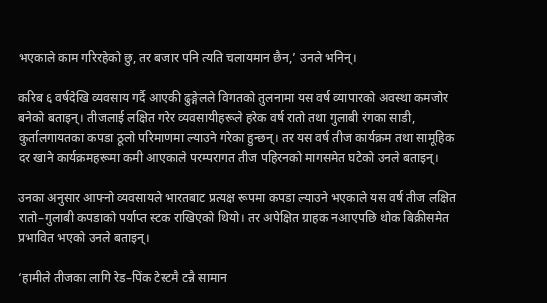भएकाले काम गरिरहेको छु, तर बजार पनि त्यति चलायमान छैन,’ उनले भनिन्।

करिब ६ वर्षदेखि व्यवसाय गर्दै आएकी ढुङ्गेलले विगतको तुलनामा यस वर्ष व्यापारको अवस्था कमजोर बनेको बताइन्। तीजलाई लक्षित गरेर व्यवसायीहरूले हरेक वर्ष रातो तथा गुलाबी रंगका साडी, कुर्तालगायतका कपडा ठूलो परिमाणमा ल्याउने गरेका हुन्छन्। तर यस वर्ष तीज कार्यक्रम तथा सामूहिक दर खाने कार्यक्रमहरूमा कमी आएकाले परम्परागत तीज पहिरनको मागसमेत घटेको उनले बताइन्।

उनका अनुसार आफ्नो व्यवसायले भारतबाट प्रत्यक्ष रूपमा कपडा ल्याउने भएकाले यस वर्ष तीज लक्षित रातो–गुलाबी कपडाको पर्याप्त स्टक राखिएको थियो। तर अपेक्षित ग्राहक नआएपछि थोक बिक्रीसमेत प्रभावित भएको उनले बताइन्।

‘हामीले तीजका लागि रेड–पिंक टेस्टमै टन्नै सामान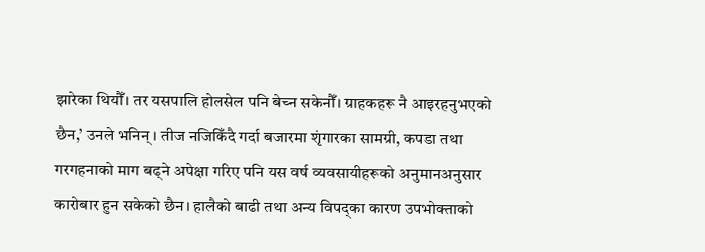झारेका थियौँ। तर यसपालि होलसेल पनि बेच्न सकेनौँ। ग्राहकहरू नै आइरहनुभएको छैन,’ उनले भनिन्। तीज नजिकिँदै गर्दा बजारमा शृंगारका सामग्री, कपडा तथा गरगहनाको माग बढ्ने अपेक्षा गरिए पनि यस वर्ष व्यवसायीहरूको अनुमानअनुसार कारोबार हुन सकेको छैन। हालैको बाढी तथा अन्य विपद्का कारण उपभोक्ताको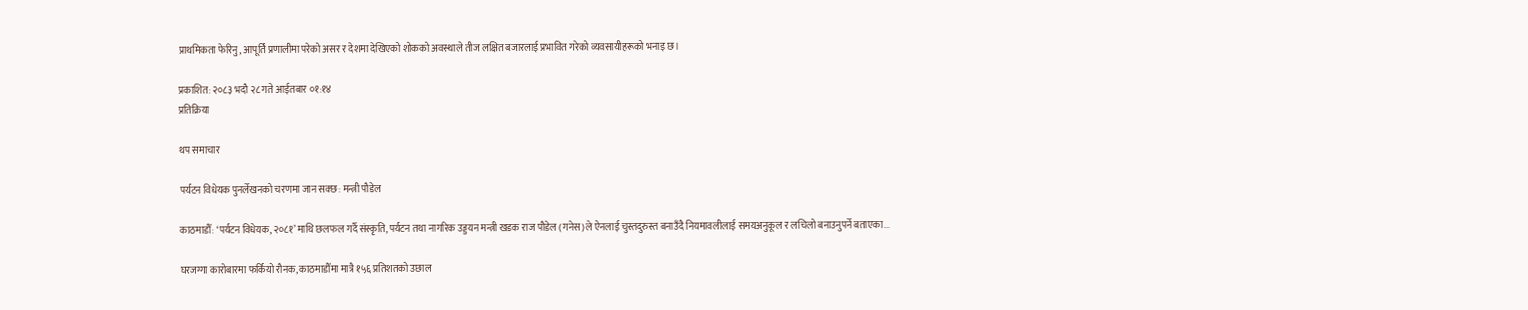प्राथमिकता फेरिनु, आपूर्ति प्रणालीमा परेको असर र देशमा देखिएको शोकको अवस्थाले तीज लक्षित बजारलाई प्रभावित गरेको व्यवसायीहरूको भनाइ छ।

प्रकाशित: २०८३ भदौ २८ गते आईतबार ०१:१४
प्रतिक्रिया

थप समाचार

पर्यटन विधेयक पुनर्लेखनको चरणमा जान सक्छ: मन्त्री पौडेल

काठमाडौँ: ‘पर्यटन विधेयक, २०८१’ माथि छलफल गर्दै संस्कृति, पर्यटन तथा नागरिक उड्डयन मन्त्री खडक राज पौडेल (गनेस)ले ऐनलाई चुस्तदुरुस्त बनाउँदै नियमावलीलाई समयअनुकूल र लचिलो बनाउनुपर्ने बताएका...

घरजग्गा कारोबारमा फर्कियो रौनक, काठमाडौँमा मात्रै १५६ प्रतिशतको उछाल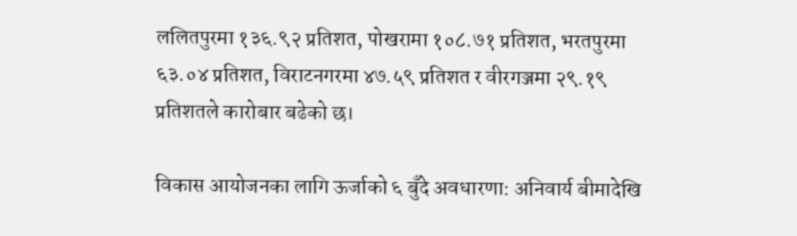ललितपुरमा १३६.९२ प्रतिशत, पोखरामा १०८.७१ प्रतिशत, भरतपुरमा ६३.०४ प्रतिशत, विराटनगरमा ४७.५९ प्रतिशत र वीरगञ्जमा २९.१९ प्रतिशतले कारोबार बढेको छ।

विकास आयोजनका लागि ऊर्जाको ६ बुँदे अवधारणा: अनिवार्य बीमादेखि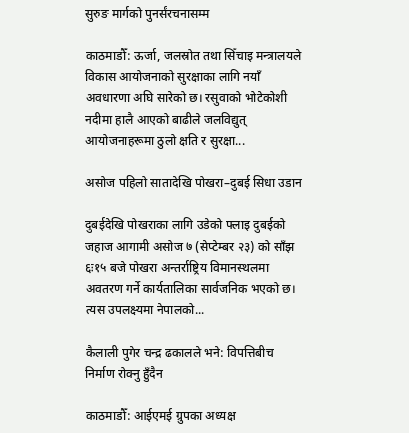सुरुङ मार्गको पुनर्संरचनासम्म

काठमाडौँ: ऊर्जा, जलस्रोत तथा सिँचाइ मन्त्रालयले विकास आयोजनाको सुरक्षाका लागि नयाँ अवधारणा अघि सारेको छ। रसुवाको भोटेकोशी नदीमा हालै आएको बाढीले जलविद्युत् आयोजनाहरूमा ठुलो क्षति र सुरक्षा...

असोज पहिलो सातादेखि पोखरा–दुबई सिधा उडान

दुबईदेखि पोखराका लागि उडेको फ्लाइ दुबईको जहाज आगामी असोज ७ (सेप्टेम्बर २३) को साँझ ६ः१५ बजे पोखरा अन्तर्राष्ट्रिय विमानस्थलमा अवतरण गर्ने कार्यतालिका सार्वजनिक भएको छ। त्यस उपलक्ष्यमा नेपालको...

कैलाली पुगेर चन्द्र ढकालले भने: विपत्तिबीच निर्माण रोक्नु हुँदैन

काठमाडौँ: आईएमई ग्रुपका अध्यक्ष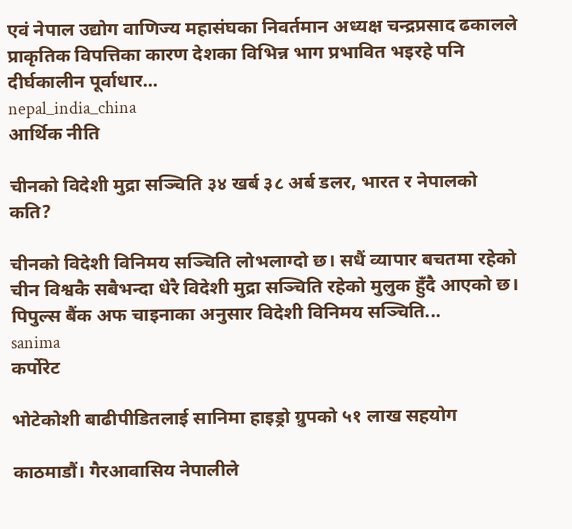एवं नेपाल उद्योग वाणिज्य महासंघका निवर्तमान अध्यक्ष चन्द्रप्रसाद ढकालले प्राकृतिक विपत्तिका कारण देशका विभिन्न भाग प्रभावित भइरहे पनि दीर्घकालीन पूर्वाधार...
nepal_india_china
आर्थिक नीति

चीनको विदेशी मुद्रा सञ्चिति ३४ खर्ब ३८ अर्ब डलर, भारत र नेपालको कति?

चीनको विदेशी विनिमय सञ्चिति लोभलाग्दो छ। सधैं व्यापार बचतमा रहेको चीन विश्वकै सबैभन्दा धेरै विदेशी मुद्रा सञ्चिति रहेको मुलुक हुँदै आएको छ। पिपुल्स बैंक अफ चाइनाका अनुसार विदेशी विनिमय सञ्चिति...
sanima
कर्पोरेट

भोटेकोशी बाढीपीडितलाई सानिमा हाइड्रो ग्रुपको ५१ लाख सहयोग

काठमाडौं। गैरआवासिय नेपालीले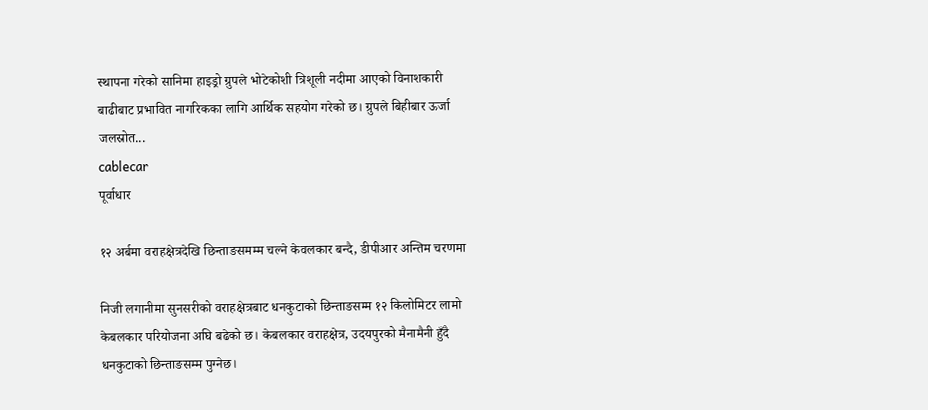स्थापना गरेको सानिमा हाइड्रो ग्रुपले भोटेकोशी त्रिशूली नदीमा आएको विनाशकारी बाढीबाट प्रभावित नागरिकका लागि आर्थिक सहयोग गरेको छ। ग्रुपले बिहीबार ऊर्जा जलस्रोत...
cablecar
पूर्वाधार

१२ अर्बमा वराहक्षेत्रदेखि छिन्ताङसमम्म चल्ने केवलकार बन्दै, डीपीआर अन्तिम चरणमा

निजी लगानीमा सुनसरीको वराहक्षेत्रबाट धनकुटाको छिन्ताङसम्म १२ किलोमिटर लामो केबलकार परियोजना अघि बढेको छ। केबलकार वराहक्षेत्र, उदयपुरको मैनामैनी हुँदै धनकुटाको छिन्ताङसम्म पुग्नेछ।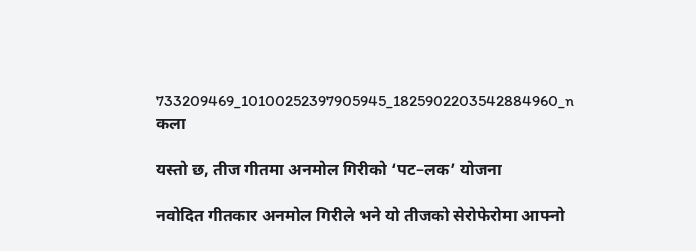733209469_10100252397905945_1825902203542884960_n
कला

यस्तो छ, तीज गीतमा अनमोल गिरीको ‘पट–लक’ योजना

नवोदित गीतकार अनमोल गिरीले भने यो तीजको सेरोफेरोमा आफ्नो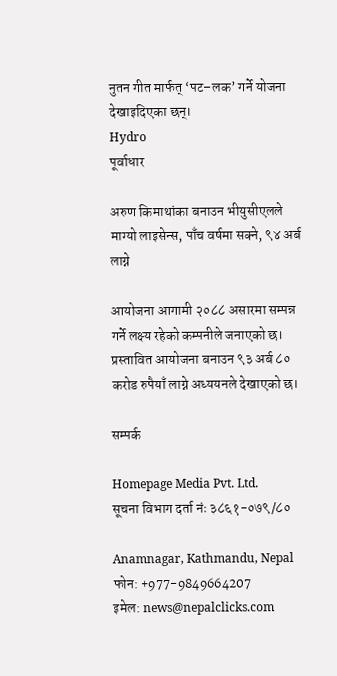नुतन गीत मार्फत् ‘पट–लक’ गर्ने योजना देखाइदिएका छन्।
Hydro
पूर्वाधार

अरुण किमाथांका बनाउन भीयुसीएलले माग्यो लाइसेन्स, पाँच वर्षमा सक्ने, ९४ अर्ब लाग्ने

आयोजना आगामी २०८८ असारमा सम्पन्न गर्ने लक्ष्य रहेको कम्पनीले जनाएको छ। प्रस्तावित आयोजना बनाउन ९३ अर्ब ८० करोड रुपैयाँ लाग्ने अध्ययनले देखाएको छ।

सम्पर्क

Homepage Media Pvt. Ltd.
सूचना विभाग दर्ता नंः ३८६१-०७९/८०

Anamnagar, Kathmandu, Nepal
फोन: +977-9849664207
इमेल: news@nepalclicks.com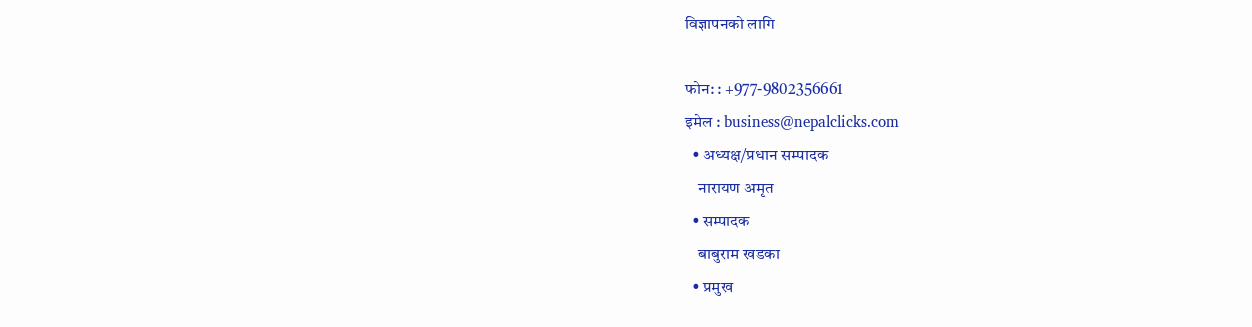विज्ञापनको लागि

फोन: : +977-9802356661
इमेल : business@nepalclicks.com
  • अध्यक्ष/प्रधान सम्पादक
    नारायण अमृत
  • सम्पादक
    बाबुराम खडका
  • प्रमुख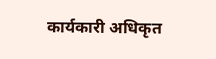कार्यकारी अधिकृत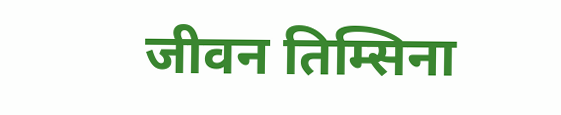जीवन तिम्सिना